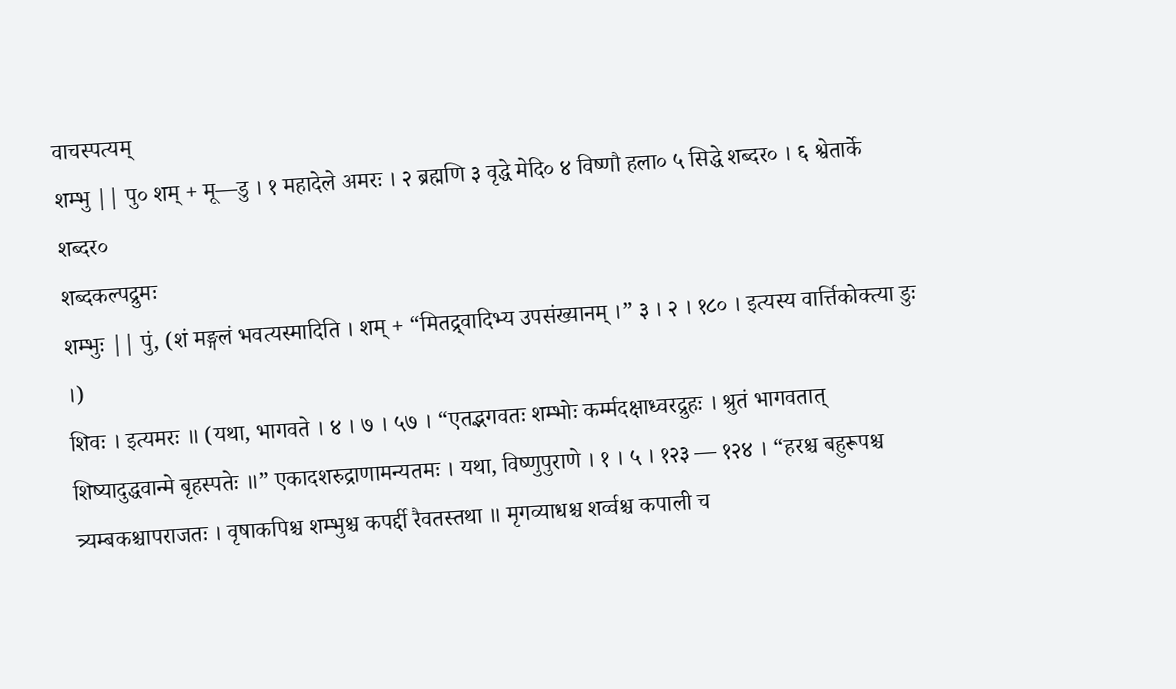वाचस्पत्यम्
शम्भु || पु० शम् + मू—डु । १ महादेले अमरः । २ ब्रह्मणि ३ वृद्धे मेदि० ४ विष्णौ हला० ५ सिद्धे शब्दर० । ६ श्वेतार्के शब्दर०
शब्दकल्पद्रुमः
शम्भुः || पुं, (शं मङ्गलं भवत्यस्मादिति । शम् + “मितद्र्वादिभ्य उपसंख्यानम् ।” ३ । २ । १८० । इत्यस्य वार्त्तिकोक्त्या डुः ।)
शिवः । इत्यमरः ॥ (यथा, भागवते । ४ । ७ । ५७ । “एतद्भगवतः शम्भोः कर्म्मदक्षाध्वरद्रुहः । श्रुतं भागवतात् शिष्यादुद्धवान्मे बृहस्पतेः ॥” एकादशरुद्राणामन्यतमः । यथा, विष्णुपुराणे । १ । ५ । १२३ — १२४ । “हरश्च बहुरूपश्च त्र्यम्बकश्चापराजतः । वृषाकपिश्च शम्भुश्च कपर्द्दी रैवतस्तथा ॥ मृगव्याधश्च शर्व्वश्च कपाली च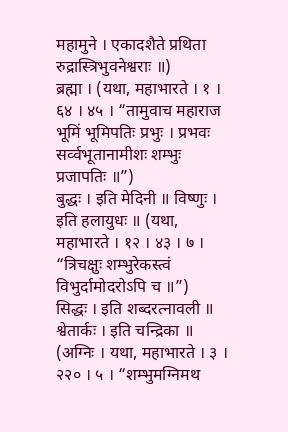महामुने । एकादशैते प्रथिता रुद्रास्त्रिभुवनेश्वराः ॥)
ब्रह्मा । (यथा, महाभारते । १ । ६४ । ४५ । “तामुवाच महाराज भूमिं भूमिपतिः प्रभुः । प्रभवः सर्व्वभूतानामीशः शम्भुः प्रजापतिः ॥”)
बुद्धः । इति मेदिनी ॥ विष्णुः । इति हलायुधः ॥ (यथा, महाभारते । १२ । ४३ । ७ । “त्रिचक्षुः शम्भुरेकस्त्वं विभुर्दामोदरोऽपि च ॥”)
सिद्धः । इति शब्दरत्नावली ॥ श्वेतार्कः । इति चन्द्रिका ॥ (अग्निः । यथा, महाभारते । ३ । २२० । ५ । “शम्भुमग्निमथ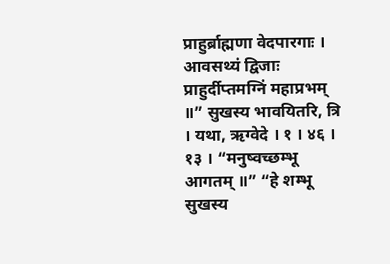प्राहुर्ब्राह्मणा वेदपारगाः । आवसथ्यं द्विजाः प्राहुर्दीप्तमग्निं महाप्रभम् ॥” सुखस्य भावयितरि, त्रि । यथा, ऋग्वेदे । १ । ४६ । १३ । “मनुष्वच्छम्भू आगतम् ॥” “हे शम्भू सुखस्य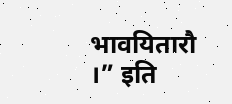भावयितारौ ।” इति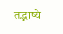तद्भाष्ये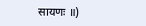सायणः ॥)